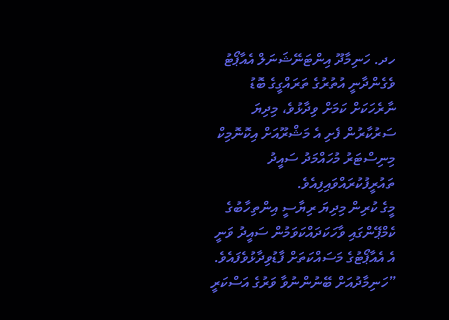ހދ. ހަނިމާދޫ އިންޓަނޭޝަނަލް އެއާޕޯޓު ވެގެންދާނީ އުތުރުގެ ތަރައްގީގެ ބޮޑު ނާރެހަކަށް ކަމަށް ވިދާޅުވެ، މިދިޔަ ސަރުކާރުން ފެށި އެ މަޝްރޫއަށް އިކޮނޮމިކް މިނިސްޓަރު މުހައްމަދު ސައީދު ތައުރީފުކުރައްވައިފިއެވެ.
މީގެ ކުރިން މިދިޔަ ރިޔާސީ އިންތިހާބުގެ ކެމްޕޭންގައި ވާހަކަދައްކަވަމުން ސައީދު ވަނީ އެ އެއާޕޯޓުގެ މަސައްކަތަށް ފާޑުވިދާޅުވެފައެވެ.
”ހަނިމާދުއަށް ބޭނުންނުވާ ވަރުގެ އަސްކަރީ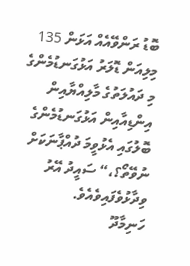ބޮޑު ރަންވޭއެއް އަޅަން 135 މިލިއަން ޑޮލަރު އަޅުގަނޑުމެންގެ މި ދައުލަތުގެ މާލިއްޔާއިން އިންޑިއާއިން އަޅުގަނޑުމެންގެ ބޮލުގައި އެޅުވީމަ ދުއްޕާނަކަށް ނުވޭތޯ؟،“ ސައީދު އޭރު ވިދާޅުވެފައިވެއެވެ.
ހަނިމާދޫ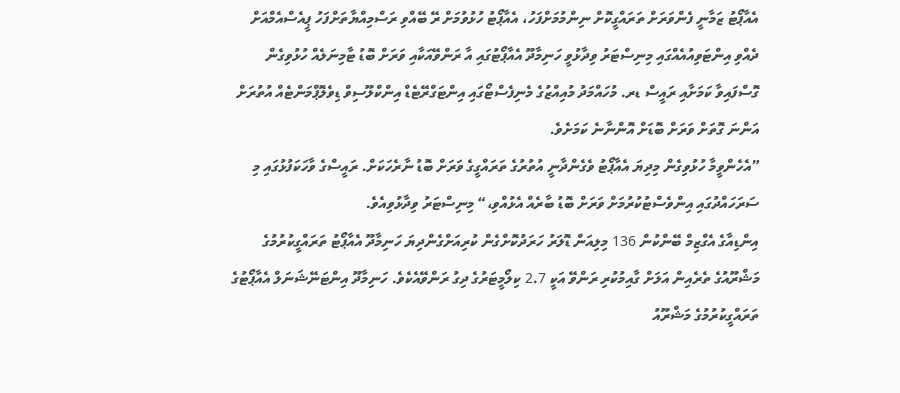އެއާޕޯޓު ޒަމާނީ ފެންވަރަށް ތަރައްގީކޮށް ނިންމުމަށްފަހު، އެއާޕޯޓު ހުޅުވުމަށް ރޭ ބޭއްވި ރަސްމިއްޔާތަށްފަހު ޕީއެސްއެމްއަށް ދެއްވި އިންޓަވިއުއެއްގައި މިނިސްޓަރު ވިދާޅުވީ ހަނިމާދޫ އެއާޕޯޓުގައި އާ ރަންވޭއަކާއި ވަރަށް ބޮޑު ޓާމިނަލެއް ހުޅުވިގެން ގޮސްފައިވާ ކަމަށާއި ރައީސް ޑރ. މުހައްމަދު މުއިއްޒުގެ މެނިފެސްޓޯގައި އިންޓަގްރޭޓެޑް އިންކްލޫސިވް ޑިވެލޮޕްމަންޓެއް އުތުރަށް އަންނަ ގޮތަށް ވަރަށް ބޮޑަށް އޮންނާނެ ކަމަށެވެ.
”އެހެންވީމާ ހުޅުވިގެން މިދިޔަ އެއާޕޯޓު ވެގެންދާނީ އުތުރުގެ ތަރައްގީގެ ވަރަށް ބޮޑު ނާރެހަކަށް. ރައީސްގެ ވާހަކަފުޅުގައި މި ސަރަހައްދުގައި އިންވެސްޓުކުރުމަށް ވަރަށް ބޮޑު ބާރެއް އެޅުއްވި،“ މިނިސްޓަރު ވިދާޅުވިއެވެ.
އިންޑިއާގެ އެގްޒިމް ބޭންކުން 136 މިލިއަން ޑޮލަރު ހަރަދުކޮށްގެން ކުރިއަށްގެންދިޔަ ހަނިމާދޫ އެއާޕޯޓު ތަރައްގީކުރުމުގެ މަޝްރޫއުގެ ތެރެއިން އަލަށް ގާއިމުކުރި ރަންވޭ އަކީ 2.7 ކިލޯމީޓަރުގެ ދިގު ރަންވޭއެކެވެ. ހަނިމާދޫ އިންޓަނޭޝަނަލް އެއާޕޯޓުގެ ތަރައްގީކުރުމުގެ މަޝްރޫއު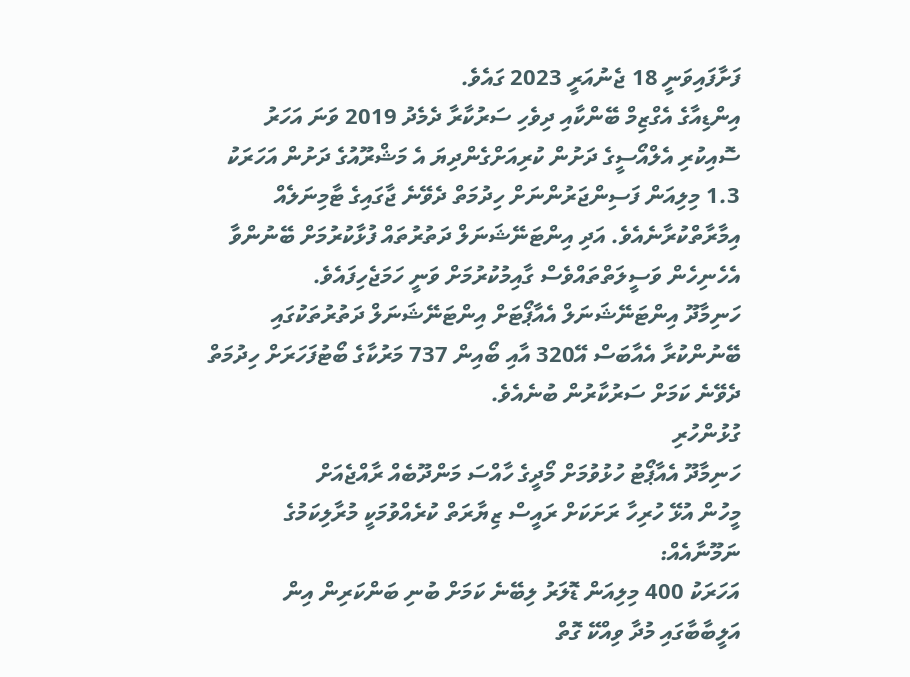ފަށާފައިވަނީ 18 ޖެނުއަރީ 2023 ގައެވެ.
އިންޑިއާގެ އެގްޒިމް ބޭންކާއި ދިވެހި ސަރުކާރާ ދެމެދު 2019 ވަނަ އަހަރު ސޮއިކުރި އެލްއޯސީގެ ދަށުން ކުރިއަށްގެންދިޔަ އެ މަޝްރޫއުގެ ދަށުން އަހަރަކު 1.3 މިލިއަން ފަސިންޖަރުންނަށް ހިދުމަތް ދެވޭނެ ޖާގައިގެ ޓާމިނަލެއް އިމާރާތްކުރާނެއެވެ. އަދި އިންޓަނޭޝަނަލް ދަތުރުތައް ފުޅާކުރުމަށް ބޭނުންވާ އެހެނިހެން ވަސީލަތްތައްވެސް ގާއިމުކުރުމަށް ވަނީ ހަމަޖެހިފައެވެ.
ހަނިމާދޫ އިންޓަނޭޝަނަލް އެއާޕޯޓަށް އިންޓަނޭޝަނަލް ދަތުރުތަކުގައި ބޭނުންކުރާ އެއާބަސް އޭ320 އާއި ބޯއިން 737 މަރުކާގެ ބޯޓުފަހަރަށް ހިދުމަތް ދެވޭނެ ކަމަށް ސަރުކާރުން ބުނެއެވެ.
ގުޅުންހުރި
ހަނިމާދޫ އެއާޕޯޓު ހުޅުވުމަށް މޯދީގެ ހާއްސަ މަންދޫބެއް ރާއްޖެއަށް
މީހުން އުޅޭ ހުރިހާ ރަށަކަށް ރައީސް ޒިޔާރަތް ކުރެއްވުމަކީ މުރާލިކަމުގެ ނަމޫނާއެއް:
އަހަރަކު 400 މިލިއަން ޑޮލަރު ލިބޭނެ ކަމަށް ބުނި ބަންކަރިން އިން
އަލީބާބާގައި މުދާ ވިއްކޭ ގޮތް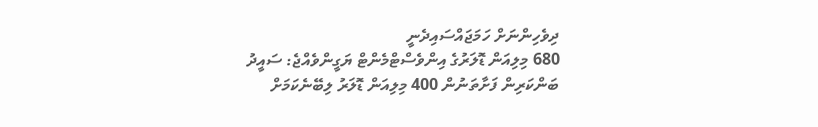ދިވެހިންނަށް ހަމަޖައްސައިދެނީ
680 މިލިއަން ޑޮލަރުގެ އިންވެސްޓްމެންޓް ޔަގީންވެއްޖެ: ސައީދު
ބަންކަރިން ފަށާތަނުން 400 މިލިއަން ޑޮލަރު ލިބޭނެކަމަށް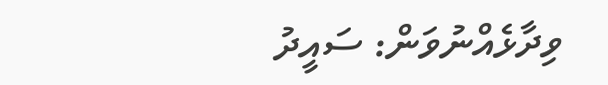ވިދާޅެއްނުވަން: ސައީދު